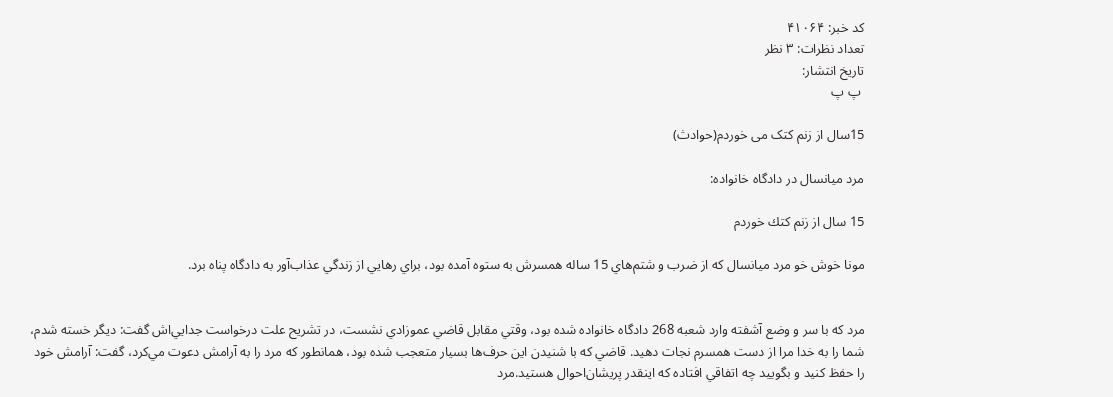کد خبر: ۴۱۰۶۴
تعداد نظرات: ۳ نظر
تاریخ انتشار:
 پ پ ‍‍‍

15سال از زنم کتک می خوردم(حوادث)

مرد ميانسال در دادگاه خانواده:

15 سال از زنم كتك خوردم

مونا خوش خو مرد ميانسال كه از ضرب و شتم‌هاي 15 ساله همسرش به ستوه آمده بود، براي رهايي از زندگي عذاب‌آور به دادگاه پناه برد.


مرد كه با سر و وضع آشفته وارد شعبه 268 دادگاه خانواده شده بود، وقتي مقابل قاضي عموزادي نشست، در تشريح علت درخواست جدايي‌اش گفت: ديگر خسته شدم، شما را به خدا مرا از دست همسرم نجات دهيد. قاضي كه با شنيدن اين حرف‌ها بسيار متعجب شده بود، همانطور كه مرد را به آرامش دعوت مي‌كرد، گفت: آرامش خود را حفظ كنيد و بگوييد چه اتفاقي افتاده كه اينقدر پريشان‌احوال هستيد.مرد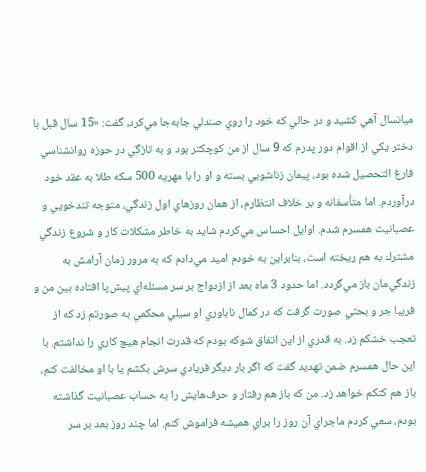ميانسال آهي كشيد و در حالي كه خود را روي صندلي جابه‌جا مي‌كرد، گفت: «15 سال قبل با دختر يكي از اقوام دور پدرم كه 9 سال از من كوچكتر بود و به تازگي در حوزه روانشناسي فارغ التحصيل شده بود، پيمان زناشويي بسته و او را با مهريه 500 سكه طلا به عقد خود درآوردم. اما متأسفانه و بر خلاف انتظارم، از همان روزهاي اول زندگي، متوجه تندخويي و عصبانيت همسرم شدم. اوايل احساس مي‌كردم شايد به خاطر مشكلات كار و شروع زندگي مشترك به هم ريخته است، بنابراين به خودم اميد مي‌دادم كه به مرور زمان آرامش به زندگي‌مان باز مي‌گردد. اما حدود 3 ماه بعد از ازدواج بر سر مسئله‌اي پيش‌پا افتاده بين من و فريبا جر و بحثي صورت گرفت كه در كمال ناباوري او سيلي محكمي به صورتم زد كه از تعجب خشكم زد. به قدري از اين اتفاق شوكه بودم كه قدرت انجام هيچ كاري را نداشتم. با اين حال همسرم ضمن تهديد گفت كه اگر بار ديگر فريادي سرش بكشم يا با او مخالفت كنم، باز هم كتكم خواهد زد. من كه باز هم رفتار و حرف‌هايش را به حساب عصبانيت گذاشته بودم، سعي كردم ماجراي آن روز را براي هميشه فراموش كنم. اما چند روز بعد بر سر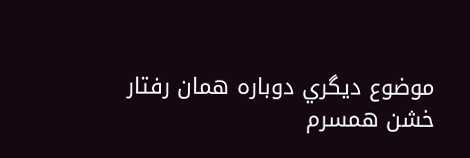موضوع ديگري دوباره همان رفتار خشن همسرم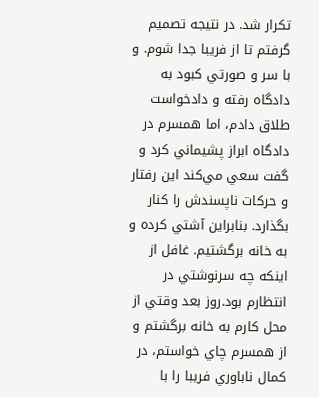تكرار شد. در نتيجه تصميم گرفتم تا از فريبا جدا شوم. و با سر و صورتي كبود به دادگاه رفته و دادخواست طلاق دادم، اما همسرم در دادگاه ابراز پشيماني كرد و گفت سعي مي‌كند اين رفتار و حركات ناپسندش را كنار بگذارد. بنابراين آشتي كرده و به خانه برگشتيم. غافل از اينكه چه سرنوشتي در انتظارم بود.روز بعد وقتي از محل كارم به خانه برگشتم و از همسرم چاي خواستم، در كمال ناباوري فريبا را با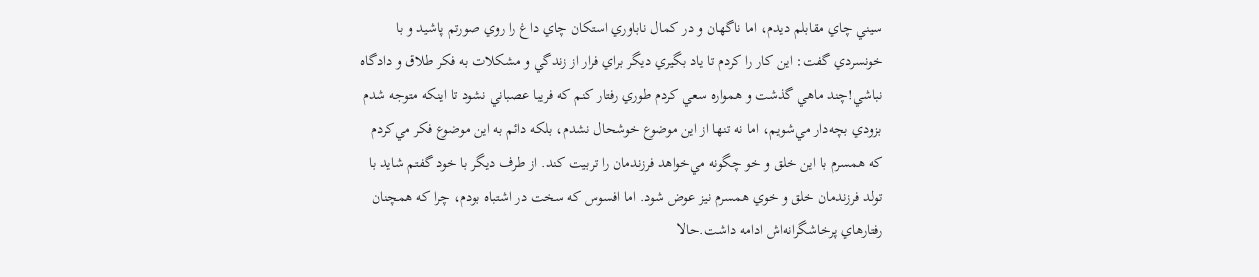سيني چاي مقابلم ديدم، اما ناگهان و در كمال ناباوري استكان چاي داغ را روي صورتم پاشيد و با خونسردي گفت: اين كار را كردم تا ياد بگيري ديگر براي فرار از زندگي و مشكلات به فكر طلاق و دادگاه نباشي!چند ماهي گذشت و همواره سعي كردم طوري رفتار كنم كه فريبا عصباني نشود تا اينكه متوجه شدم بزودي بچه‌دار مي‌شويم، اما نه تنها از اين موضوع خوشحال نشدم، بلكه دائم به اين موضوع فكر مي‌كردم كه همسرم با اين خلق و خو چگونه مي‌خواهد فرزندمان را تربيت كند. از طرف ديگر با خود گفتم شايد با تولد فرزندمان خلق و خوي همسرم نيز عوض شود. اما افسوس كه سخت در اشتباه بودم، چرا كه همچنان رفتارهاي پرخاشگرانه‌اش ادامه داشت.حالا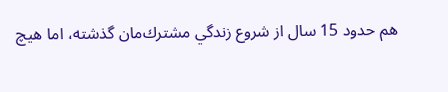هم حدود 15 سال از شروع زندگي مشترك‌مان گذشته، اما هيچ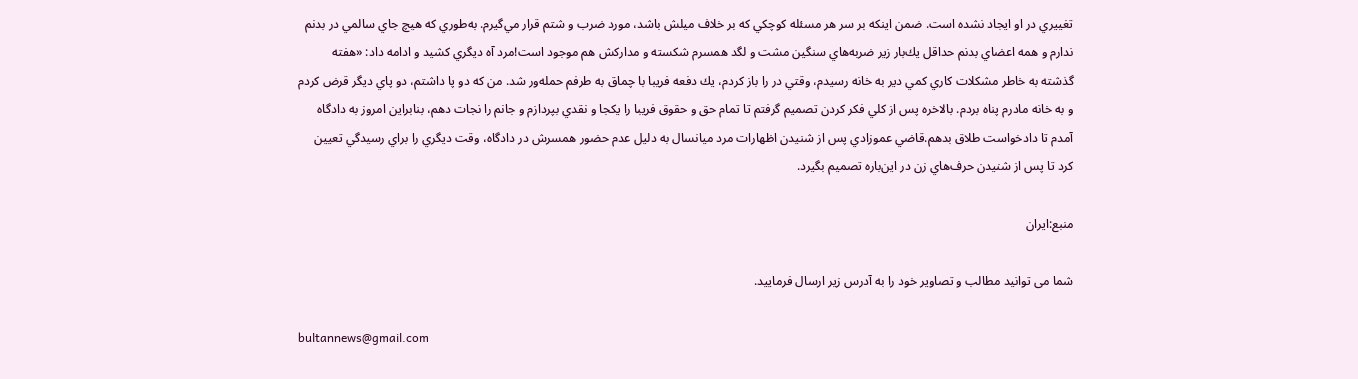تغييري در او ايجاد نشده است. ضمن اينكه بر سر هر مسئله كوچكي كه بر خلاف ميلش باشد، مورد ضرب و شتم قرار مي‌گيرم. به‌طوري كه هيچ جاي سالمي در بدنم ندارم و همه اعضاي بدنم حداقل يك‌بار زير ضربه‌هاي سنگين مشت و لگد همسرم شكسته و مداركش هم موجود است!مرد آه ديگري كشيد و ادامه داد: «هفته گذشته به خاطر مشكلات كاري كمي دير به خانه رسيدم، وقتي در را باز كردم، يك دفعه فريبا با چماق به طرفم حمله‌ور شد. من كه دو پا داشتم، دو پاي ديگر قرض كردم و به خانه مادرم پناه بردم. بالاخره پس از كلي فكر كردن تصميم گرفتم تا تمام حق و حقوق فريبا را يكجا و نقدي بپردازم و جانم را نجات دهم، بنابراين امروز به دادگاه آمدم تا دادخواست طلاق بدهم.قاضي عموزادي پس از شنيدن اظهارات مرد ميانسال به دليل عدم حضور همسرش در دادگاه، وقت ديگري را براي رسيدگي تعيين كرد تا پس از شنيدن حرف‌هاي زن در اين‌باره تصميم بگيرد.

منبع:ایران

شما می توانید مطالب و تصاویر خود را به آدرس زیر ارسال فرمایید.

bultannews@gmail.com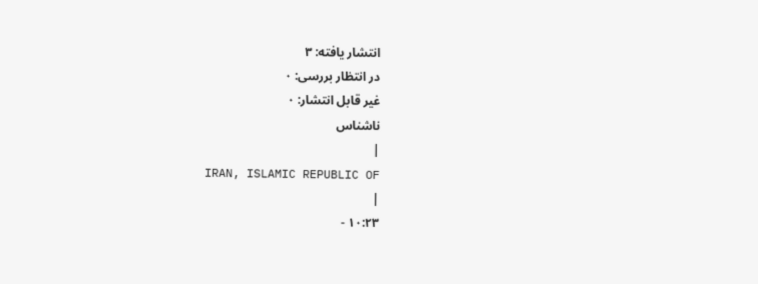انتشار یافته: ۳
در انتظار بررسی: ۰
غیر قابل انتشار: ۰
ناشناس
|
IRAN, ISLAMIC REPUBLIC OF
|
۱۰:۲۳ -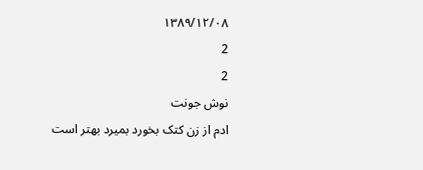۱۳۸۹/۱۲/۰۸
2
2
نوش جونت
ادم از زن کتک بخورد بمیرد بهتر است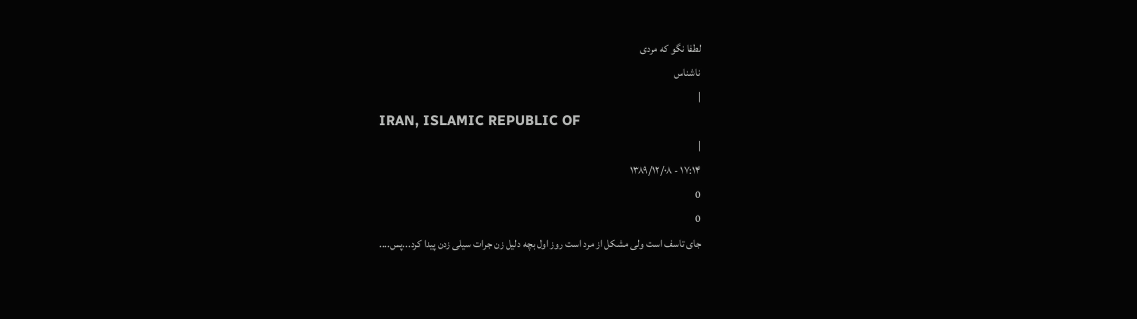لطفا نگو که مردی
ناشناس
|
IRAN, ISLAMIC REPUBLIC OF
|
۱۷:۱۴ - ۱۳۸۹/۱۲/۰۸
0
0
جای تاسف است ولی مشکل از مرد است روز اول بچه دلیل زن جرات سیلی زدن پیدا کرد...پس....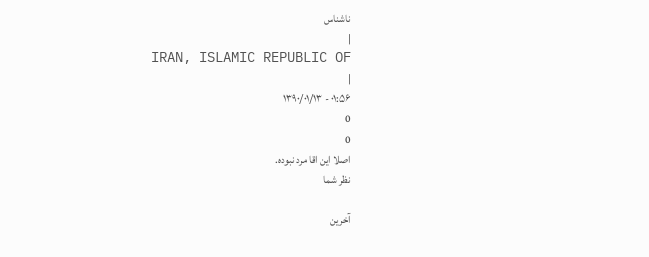ناشناس
|
IRAN, ISLAMIC REPUBLIC OF
|
۰۱:۵۶ - ۱۳۹۰/۰۱/۱۳
0
0
اصلا این اقا مرد نبوده.
نظر شما

آخرین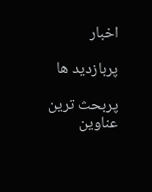اخبار

پربازدید ها

پربحث ترین عناوین